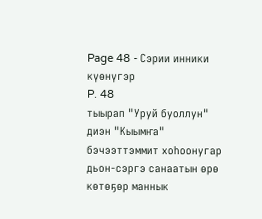Page 48 - Сэрии инники күөнүгэр
P. 48
тыырап "Уруй буоллун" диэн "Кыымҥа" бэчээттэммит хоһоонугар
дьон-сэргэ санаатын өрө көтөҕөр маннык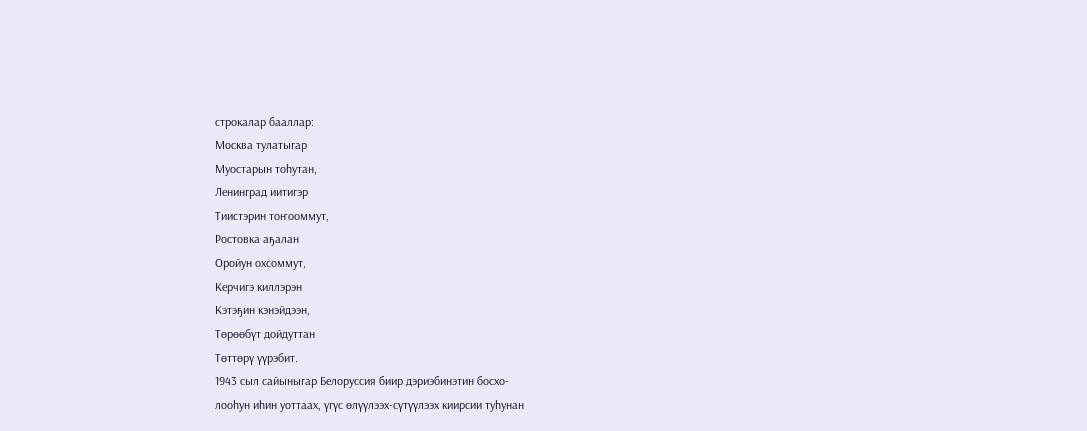строкалар бааллар:
Москва тулатыгар
Муостарын тоһутан,
Ленинград иитигэр
Тиистэрин тоҥооммут,
Ростовка аҕалан
Оройун охсоммут,
Керчигэ киллэрэн
Кэтэҕин кэнэйдээн,
Төрөөбүт дойдуттан
Төттөрү үүрэбит.
1943 сыл сайыныгар Белоруссия биир дэриэбинэтин босхо-
лооһун иһин уоттаах, үгүс өлүүлээх-сүтүүлээх киирсии туһунан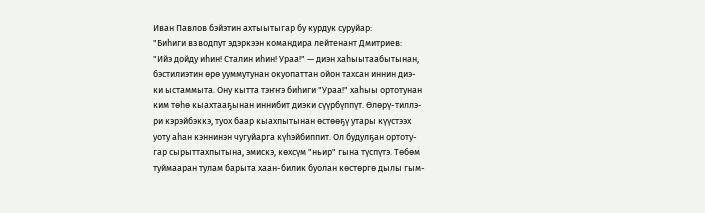Иван Павлов бэйэтин ахтыытыгар бу курдук суруйар:
"Биһиги взводпут эдэркээн командира лейтенант Дмитриев:
"Ийэ дойду иһин! Сталин иһин! Ураа!" — диэн хаһыытаабытынан,
бэстилиэтин өрө ууммутунан окуопаттан ойон тахсан иннин диэ-
ки ыстаммыта. Ону кытта тэҥҥэ биһиги "Ураа!" хаһыы ортотунан
ким төһө кыахтааҕынан иннибит диэки сүүрбүппүт. Өлөрү-тиллэ-
ри кэрэйбэккэ, туох баар кыахпытынан өстөөҕү утары күүстээх
уоту аһан кэннинэн чугуйарга күһэйбиппит. Ол будулҕан ортоту-
гар сырыттахпытына, эмискэ, көхсүм "ньир" гына түспүтэ. Төбөм
туймааран тулам барыта хаан-билик буолан көстөргө дылы гым-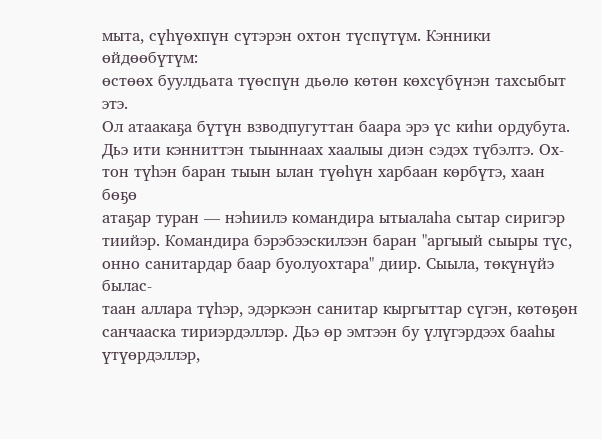мыта, сүһүөхпүн сүтэрэн охтон түспүтүм. Кэнники өйдөөбүтүм:
өстөөх буулдьата түөспүн дьөлө көтөн көхсүбүнэн тахсыбыт этэ.
Ол атаакаҕа бүтүн взводпугуттан баара эрэ үс киһи ордубута.
Дьэ ити кэнниттэн тыыннаах хаалыы диэн сэдэх түбэлтэ. Ох-
тон түһэн баран тыын ылан түөһүн харбаан көрбүтэ, хаан бөҕө
атаҕар туран — нэһиилэ командира ытыалаһа сытар сиригэр
тиийэр. Командира бэрэбээскилээн баран "аргыый сыыры түс,
онно санитардар баар буолуохтара" диир. Сыыла, төкүнүйэ былас-
таан аллара түһэр, эдэркээн санитар кыргыттар сүгэн, көтөҕөн
санчааска тириэрдэллэр. Дьэ өр эмтээн бу үлүгэрдээх бааһы
үтүөрдэллэр,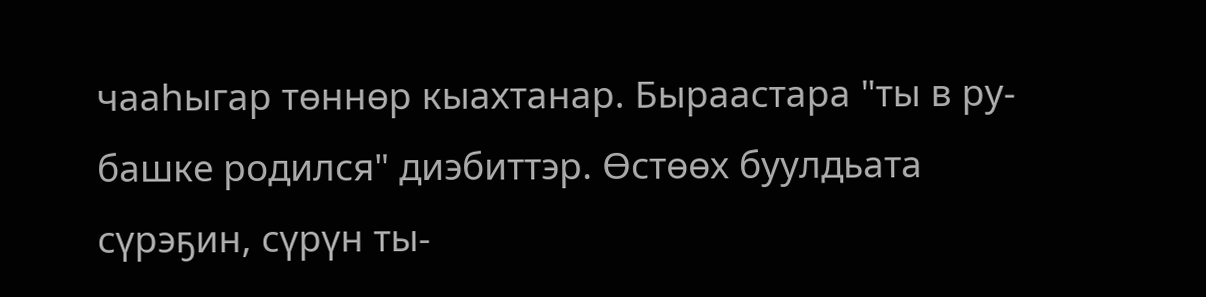чааһыгар төннөр кыахтанар. Быраастара "ты в ру-
башке родился" диэбиттэр. Өстөөх буулдьата сүрэҕин, сүрүн ты-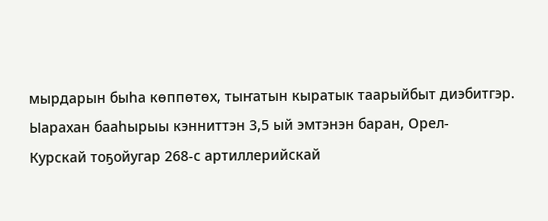мырдарын быһа көппөтөх, тыҥатын кыратык таарыйбыт диэбитгэр.
Ыарахан бааһырыы кэнниттэн 3,5 ый эмтэнэн баран, Орел-
Курскай тоҕойугар 268-с артиллерийскай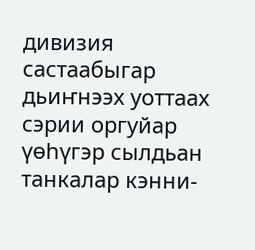дивизия састаабыгар
дьиҥнээх уоттаах сэрии оргуйар үөһүгэр сылдьан танкалар кэнни-